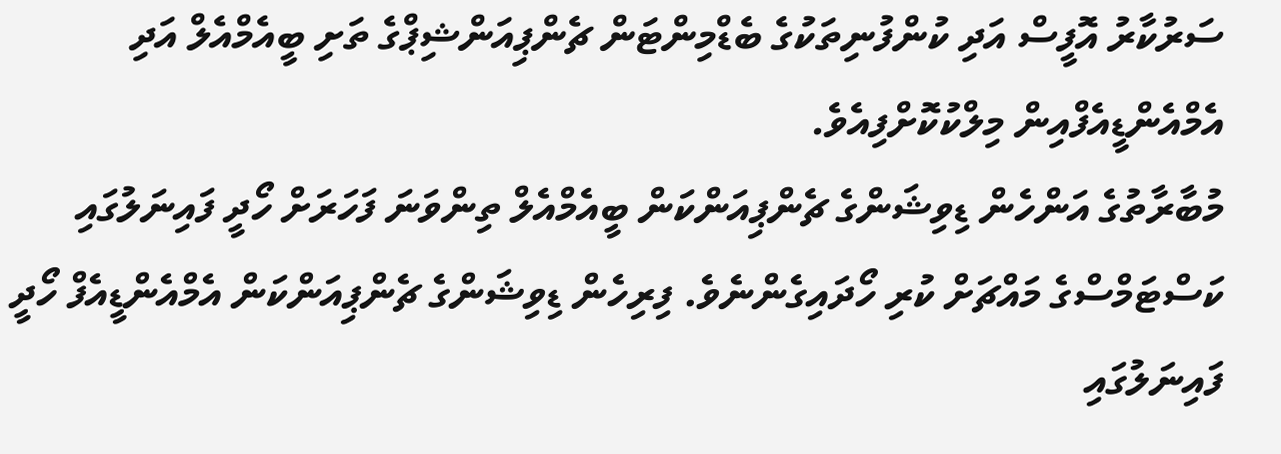ސަރުކާރު އޮފީސް އަދި ކުންފުނިތަކުގެ ބެޑްމިންޓަން ޗެންޕިއަންޝިޕްގެ ތަށި ބީއެމްއެލް އަދި އެމްއެންޑީއެފްއިން މިލްކުކޮށްފިއެވެ.
މުބާރާތުގެ އަންހެން ޑިވިޝަންގެ ޗެންޕިއަންކަން ބީއެމްއެލް ތިންވަނަ ފަހަރަށް ހޯދީ ފައިނަލުގައި ކަސްޓަމްސްގެ މައްޗަށް ކުރި ހޯދައިގެންނެވެ. ފިރިހެން ޑިވިޝަންގެ ޗެންޕިއަންކަން އެމްއެންޑީއެފް ހޯދީ ފައިނަލުގައި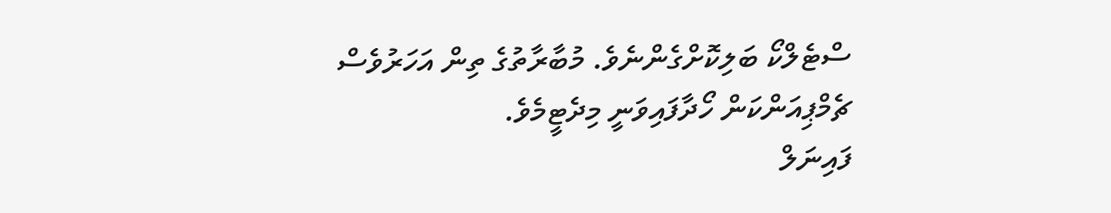ސްޓެލްކޯ ބަލިކޮށްގެންނެވެ. މުބާރާތުގެ ތިން އަހަރުވެސް ޗެމްޕިއަންކަން ހޯދާފައިވަނީ މިދެޓީމެވެ.
ފައިނަލް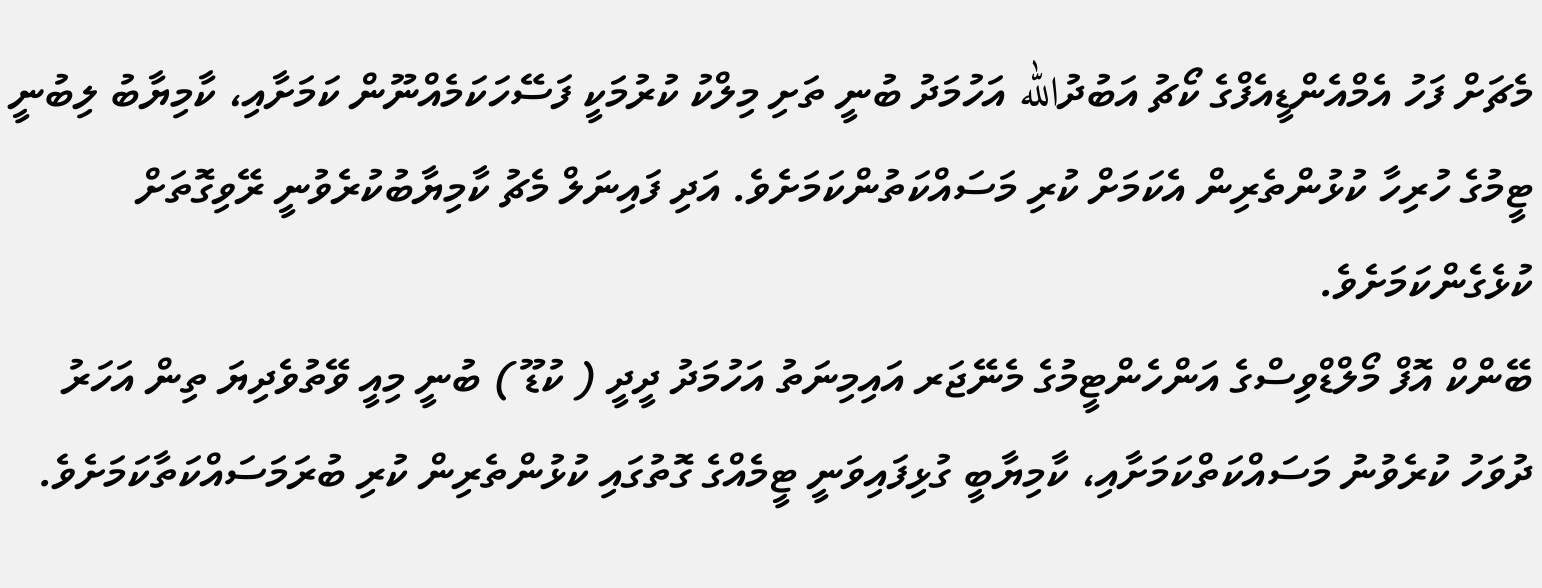މެޗަށް ފަހު އެމްއެންޑީއެފްގެ ކޯޗު އަބުދުالله އަހުމަދު ބުނީ ތަށި މިލްކު ކުރުމަކީ ފަސޭހަކަމެއްނޫން ކަމަށާއި، ކާމިޔާބު ލިބުނީ ޓީމުގެ ހުރިހާ ކުޅުންތެރިން އެކަމަށް ކުރި މަސައްކަތުންކަމަށެވެ. އަދި ފައިނަލް މެޗު ކާމިޔާބުކުރެވުނީ ރޭވިގޮތަށް ކުޅެގެންކަމަށެވެ.
ބޭންކް އޮފް މޯލްޑްވިސްގެ އަންހެންޓީމުގެ މެނޭޖަރ އައިމިނަތު އަހުމަދު ދީދީ ( ކުޑޫ ) ބުނީ މިއީ ވޭތުވެދިޔަ ތިން އަހަރު ދުވަހު ކުރެވުނު މަސައްކަތްކަމަށާއި، ކާމިޔާބީ ގުޅިފައިވަނީ ޓީމެއްގެ ގޮތުގައި ކުޅުންތެރިން ކުރި ބުރަމަސައްކަތާކަމަށެވެ.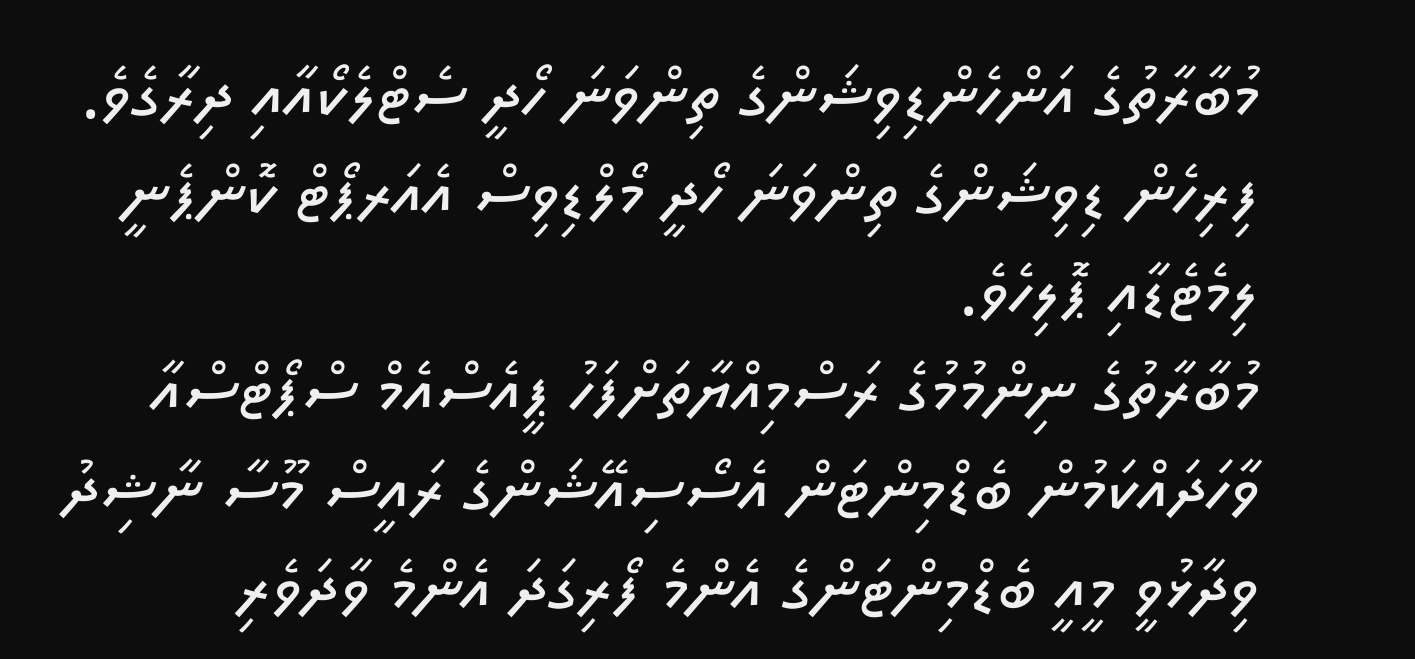މުބާރާތުގެ އަންހެންޑިވިޝަންގެ ތިންވަނަ ހޯދީ ސެޓްލެކޯއާއި ދިރާގެވެ. ފިރިހެން ޑިވިޝަންގެ ތިންވަނަ ހޯދީ މޯލްޑިވިސް އެއަރޕޯޓް ކޮންޕެނީ ލިމެޓެޑާއި ޕޮލިހެވެ.
މުބާރާތުގެ ނިންމުމުގެ ރަސްމިއްޔާތަށްފަހު ޕީއެސްއެމް ސްޕޯޓްސްއާ ވާހަދައްކަމުން ބެޑްމިންޓަން އެސޯސިއޭޝަންގެ ރައީސް މޫސާ ނާޝިދު ވިދާޅުވީ މީއީ ބެޑްމިންޓަންގެ އެންމެ ފޯރިގަދަ އެންމެ ވާދަވެރި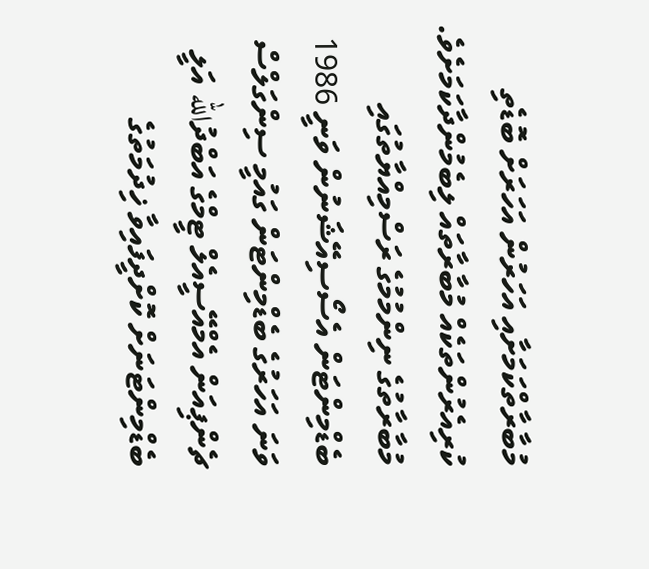މުބާރާތްކަމަށާއި އަހަރުން އަހަރަށް ބޮޑެތި ކުރިއެރުންތަކެއް މުބާރާތައް ލިބެމުންދާކަމަށެވެ.
މުބާރާތުގެ ނިންމުމުގެ ރަސްމިއްޔާތުގައި ބެޑްމިންޓަން އެސޯސިއޭޝަނުން ވަނީ 1986 ވަނަ އަހަރުގެ ބެޑްމިންޓަން ގައުމީ ސިންގަލްސް ޗެންޕިއަން އެމްއޭސީއެލް ޓީމްގެ އަބްދުالله އަލީ ބެޑްމިންޓަނަށް ކޮށްދީފައިވާ ޚިދުމަތުގެ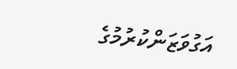އަގުވަޒަންކުރުމުގެ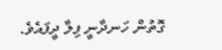ގޮތުން ހަނދާނީ ފިލާ ދީފައެވެ.